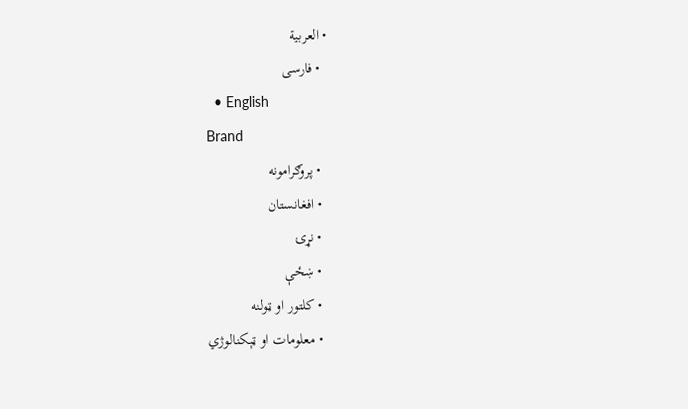• العربية
  • فارسی
  • English
Brand
  • پروګرامونه
  • افغانستان
  • نړۍ
  • ښځې
  • کلتور او ټولنه
  • معلومات او ټېکنالوژي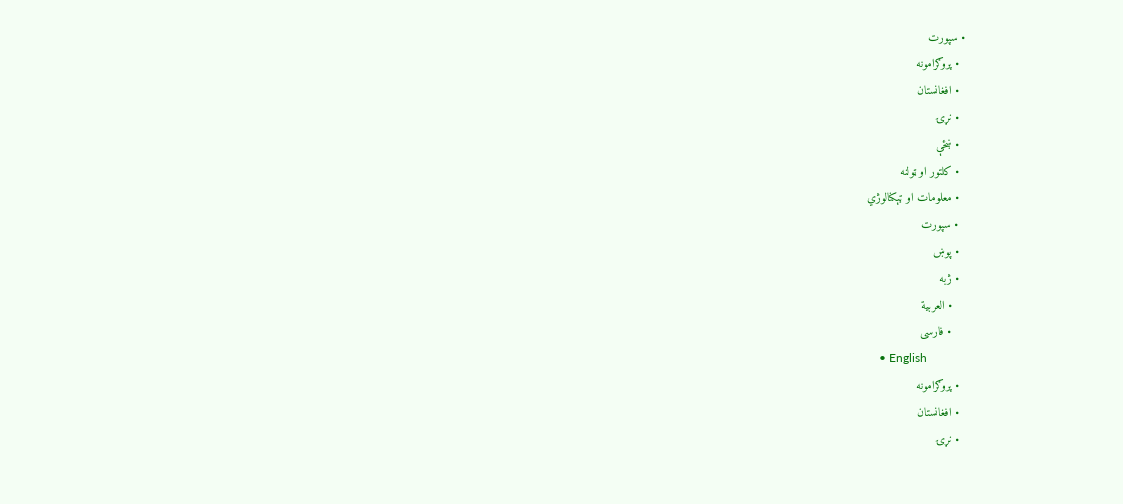• سپورت
  • پروګرامونه
  • افغانستان
  • نړۍ
  • ښځې
  • کلتور او ټولنه
  • معلومات او ټېکنالوژي
  • سپورت
  • پوښ
  • ژبه
    • العربية
    • فارسی
    • English
  • پروګرامونه
  • افغانستان
  • نړۍ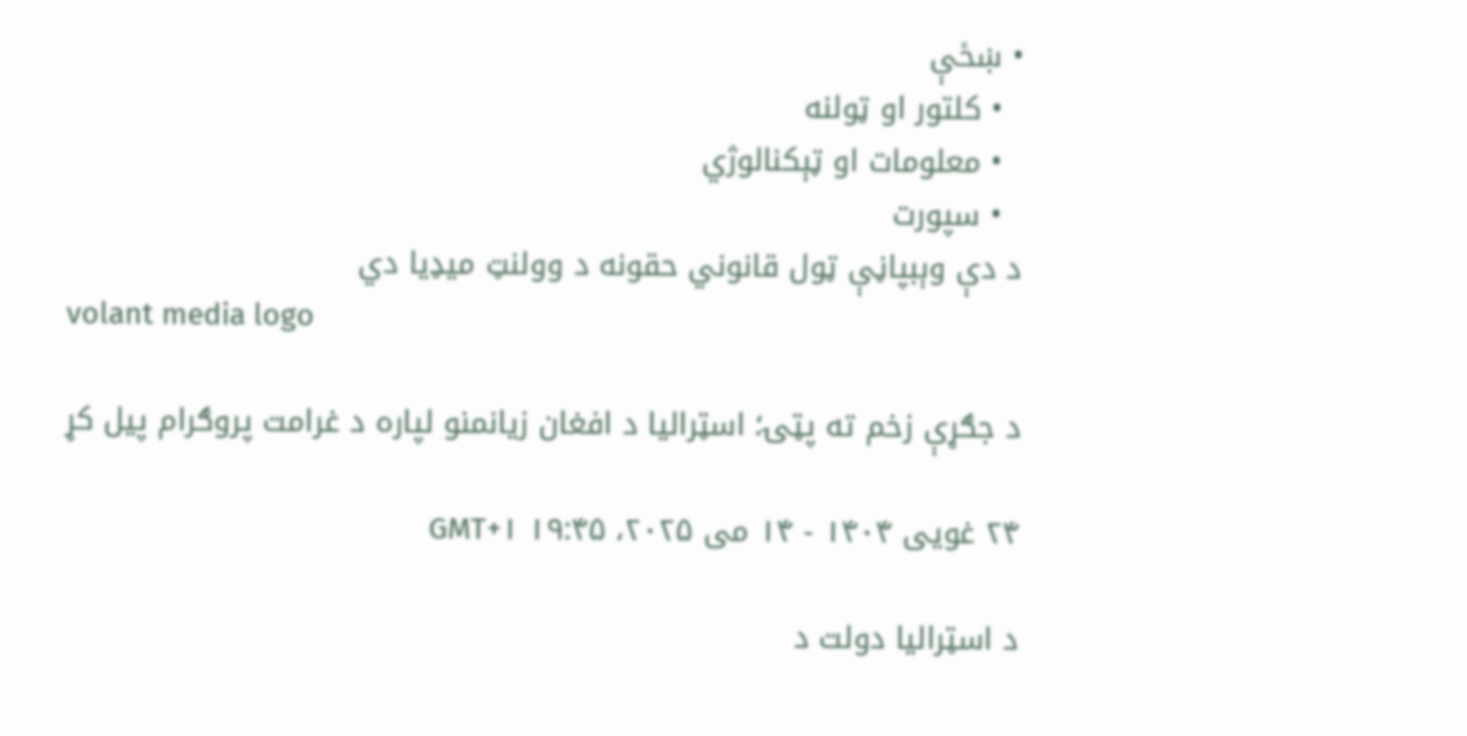• ښځې
  • کلتور او ټولنه
  • معلومات او ټېکنالوژي
  • سپورت
د دې وېبپاڼې ټول قانوني حقونه د وولنټ میډیا دي
volant media logo

د جګړې زخم ته پټۍ؛ اسټرالیا د افغان زیانمنو لپاره د غرامت پروګرام پیل کړ

۲۴ غویی ۱۴۰۴ - ۱۴ می ۲۰۲۵، ۱۹:۴۵ GMT+۱

د اسټرالیا دولت د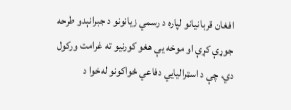افغان قربانیانو لپاره د رسمي زیانونو د جبرانېدو طرحه جوړې کړې او موخه یې هغو کورنیو ته غرامت ورکول دي، چې د اسټرالیايي دفاعي ځواکونو له‌خوا د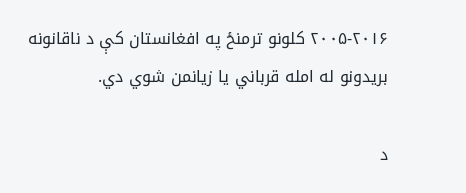۲۰۰۵-۲۰۱۶ کلونو ترمنځ په افغانستان کې د ناقانونه بریدونو له امله قرباني یا زیانمن شوي دي.

د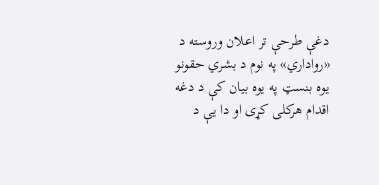دغې طرحې تر اعلان وروسته د «رواداري» په نوم د بشري حقونو یوه بنسټ په یوه بیان کې د دغه اقدام هرکلی کړی او دا یې د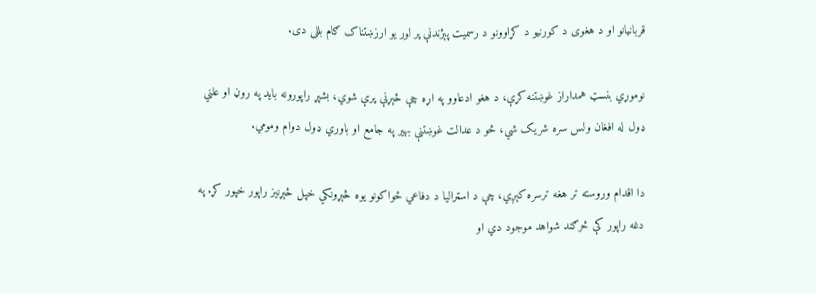قربانیانو او د هغوی د کورنیو د کړاوونو د رسميت پېژندنې پر لور یو ارزښتناک ګام بللی دی.

نوموړي بنسټ همداراز غوښتنه کړې، د هغو ادعاوو په اړه چې څېړنې پرې شوي، بشپړ راپورونه باید په روڼ او علني ډول له افغان ولس سره شریک شي، څو د عدالت غوښتنې بهیر په جامع او باوري ډول دوام ومومي.

دا اقدام وروسته تر هغه ترسره کېږي، چې د اسټرالیا د دفاعي ځواکونو یوه څېړونکي خپل څېړنیز راپور خپور کړ. په دغه راپور کې څرګند شواهد موجود دي او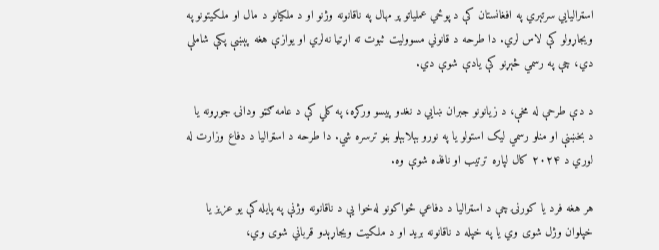اسټرالیایي سرتېري په افغانستان کې د پوځي عملیاتو پر مهال په ناقانونه وژنو او د ملکيانو د مال او ملکیتونو په ویجاړولو کې لاس لري. دا طرحه د قانوني مسوولیت ثبوت ته اړتیا نه‌لري او یوازې هغه پېښې پکې شاملې دي، چې په رسمي څېړنو کې یادې شوې دي.

د دې طرحې له مخې، د زیانونو جبران ښايي د نغدو پیسو ورکړه، په کلي کې د عامه ګټو ودانۍ جوړونه یا د بخښنې او منلو رسمي لیک استولو یا په نورو بېلابېلو بڼو ترسره شي. دا طرحه د اسټرالیا د دفاع وزارت له لوري د ۲۰۲۴ کال لپاره ترتیب او نافذه شوې وه.

هر هغه فرد یا کورنۍ چې د اسټرالیا د دفاعي ځواکونو له‌خوا یې د ناقانونه وژنې په پایله کې یو عزیز یا خپلوان وژل شوی وي یا په خپله د ناقانونه برید او د ملکیت ویجاړېدو قرباني شوی وي،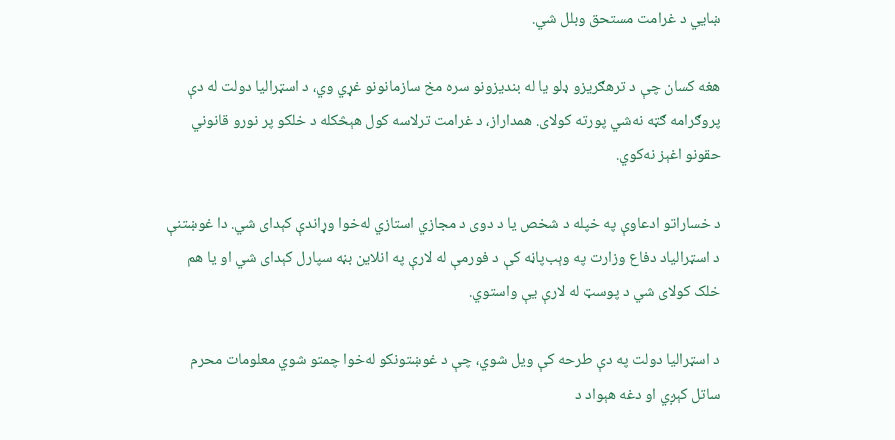ښايي د غرامت مستحق وبلل شي.

هغه کسان چې د ترهګریزو ډلو یا له بندیزونو سره مخ سازمانونو غړي وي، د اسټرالیا دولت له دې پروګرامه ګټه نه‌شي پورته کولای. همداراز، د غرامت ترلاسه کول هېڅکله د خلکو پر نورو قانوني حقونو اغېز نه‌کوي.

د خساراتو ادعاوې په خپله د شخص یا د دوی د مجازي استازي له‌خوا وړاندې کېدای شي. دا غوښتنې د اسټرالیاد دفاع وزارت په وېب‌پاڼه کې د فورمې له لارې په انلاین بڼه سپارل کېدای شي او یا هم خلک کولای شي د پوسټ له لارې یې واستوي.

د اسټرالیا دولت په دې طرحه کې ویل شوي، چې د غوښتونکو له‌خوا چمتو شوي معلومات محرم ساتل کېږي او دغه هېواد د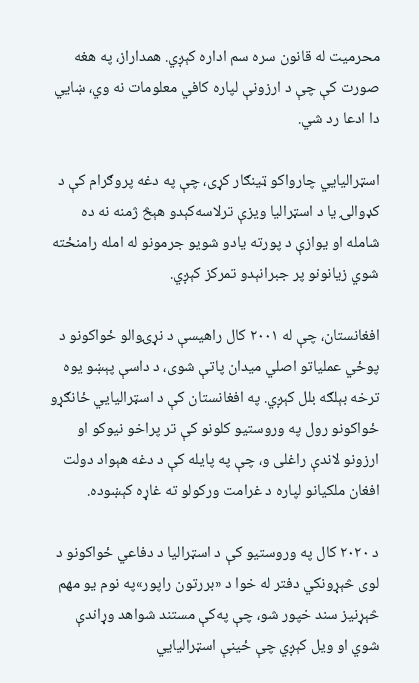محرمیت له قانون سره سم اداره کېږي. همداراز، په هغه صورت کې چې د ارزونې لپاره کافي معلومات نه وي، ښايي دا ادعا رد شي.

اسټرالیايي چارواکو ټینګار کړی، چې په دغه پروګرام کې د کډوالۍ یا د اسټرالیا ویزې ترلاسه‌کېدو هېڅ ژمنه نه ده شامله او یوازې د پورته یادو شویو جرمونو له امله رامنځته شوي زیانونو پر جبرانېدو تمرکز کېږي.

افغانستان، چې له ۲۰۰۱ کال راهيسې د نړۍوالو ځواکونو د پوځي عملياتو اصلي ميدان پاتې شوی، د داسې پېښو يوه ترخه بېلګه بلل کېږي. په افغانستان کې د اسټرالیايي ځانګړو ځواکونو رول په وروستیو کلونو کې تر پراخو نیوکو او ارزونو لاندې راغلی و، چې په پایله کې د دغه هېواد دولت افغان ملکیانو لپاره د غرامت ورکولو ته غاړه کېښوده.

د ۲۰۲۰ کال په وروستیو کې د اسټرالیا د دفاعي ځواکونو د لوی څېړونکي دفتر له خوا د «بررتون راپور»په نوم یو مهم څېړنیز سند خپور شو، چې په‌کې مستند شواهد وړاندې شوي او ویل کېږي چې ځینې اسټرالیایي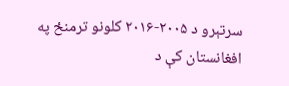سرتېرو د ۲۰۰۵-۲۰۱۶ کلونو ترمنځ په افغانستان کې د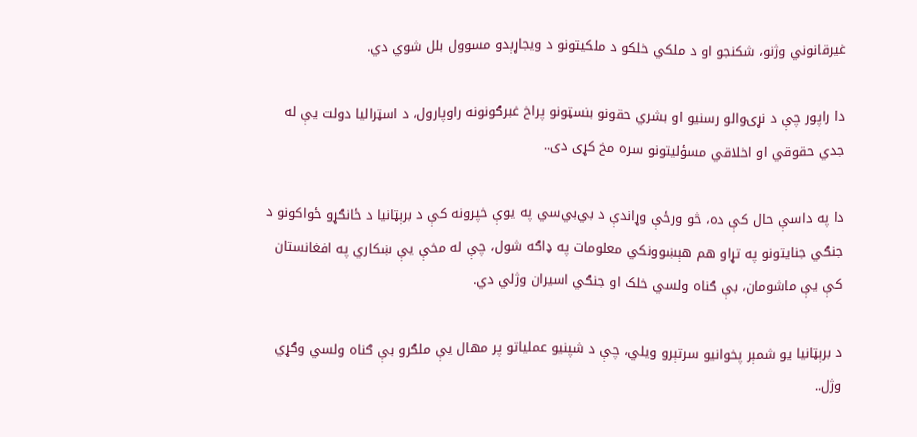غیرقانوني وژنو، شکنجو او د ملکي خلکو د ملکیتونو د ویجاړېدو مسوول بلل شوي دي.

دا راپور چې د نړۍوالو رسنیو او بشري حقونو بنسټونو پراخ غبرګونونه راوپارول، د اسټرالیا دولت یې له جدي حقوقي او اخلاقي مسؤلیتونو سره مخ کړی دی..

دا په داسې حال کې ده، څو ورځې وړاندې د بي‌بي‌سي په یوې خپرونه کې د برېټانیا د ځانګړو ځواکونو د جنګي جنایتونو په تړاو هم هېښوونکي معلومات په ډاګه شول، چې له مخې یې ښکاري په افغانستان کې یې ماشومان، بې ګناه ولسي خلک او جنګي اسیران وژلي دي.

د برېټانیا یو شمېر پخوانیو سرتېرو ویلي،‌ چې د شپنیو عملیاتو پر مهال یې ملګرو بې ګناه ولسي وګړي وژل..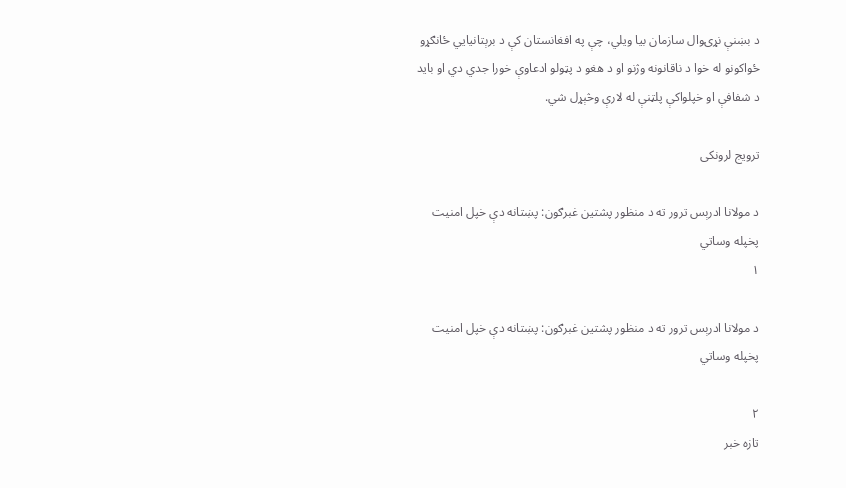د بښنې نړۍوال سازمان بیا ویلي، چې په افغانستان کې د برېتانیايي ځانګړو ځواکونو له خوا د ناقانونه وژنو او د هغو د پټولو ادعاوې خورا جدي دي او باید د شفافې او خپلواکې پلټنې له لارې وڅېړل شي.

ترویج لرونکی

د مولانا ادرېس ترور ته د منظور پشتین غبرګون: پښتانه دې خپل امنیت پخپله وساتي
۱

د مولانا ادرېس ترور ته د منظور پشتین غبرګون: پښتانه دې خپل امنیت پخپله وساتي

۲
تازه خبر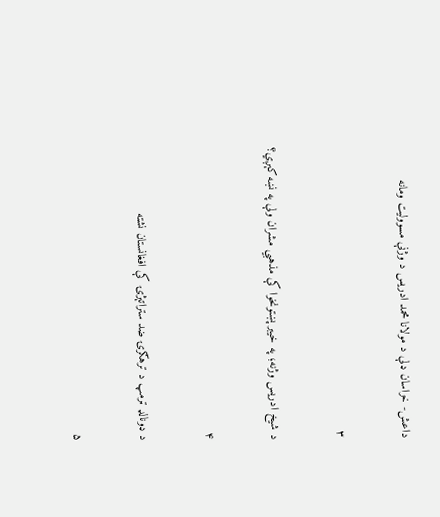داعش- خراسان ډلې د مولانا محمد ادریس د وژنې مسوولیت ومانه

۳

د شیخ ادریس وژنه؛ په خیبر پښتونخوا کې مذهبي مشران ولې په نښه کېږي؟

۴

د ډونالډ ټرمپ د ترهګرۍ ضد ستراتېژۍ کې افغانستان نشته

۵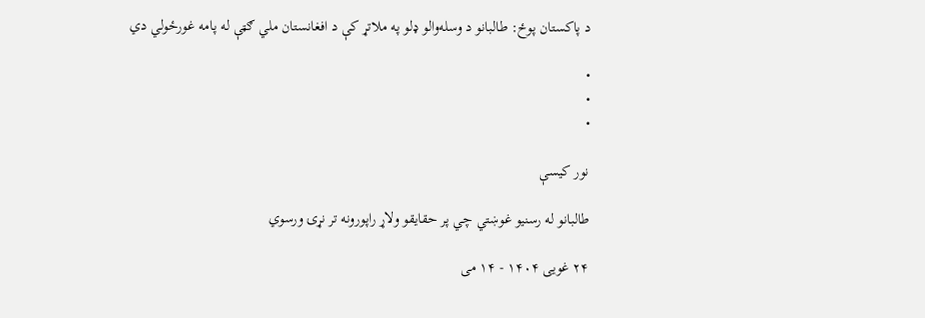د پاکستان پوځ: طالبانو د وسله‌والو ډلو په ملاتړ کې د افغانستان ملي ګټې له پامه غورځولي دي

•
•
•

نور کیسې

طالبانو له رسنيو غوښتي چي پر حقایقو ولاړ راپورونه تر نړۍ ورسوي

۲۴ غویی ۱۴۰۴ - ۱۴ می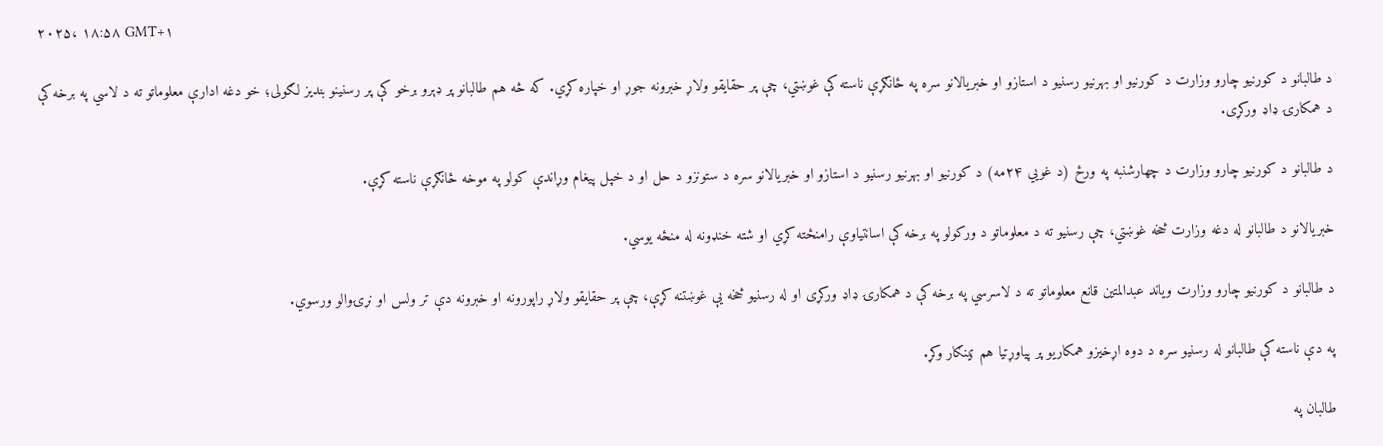۲۰۲۵، ۱۸:۵۸ GMT+۱

د طالبانو د کورنیو چارو وزارت د کورنيو او بهرنیو رسنیو د استازو او خبريالانو سره په ځانګړې ناسته کې غوښتي، چې پر حقایقو ولاړ خبرونه جوړ او خپاره کړي. که څه هم طالبانو پر ډېرو برخو کې پر رسنينو بندیز لګولی؛ خو دغه ادارې معلوماتو ته د لاسي په برخه کې د همکارۍ ډاډ ورکړی.

د طالبانو د کورنیو چارو وزارت د چهارشنبه په ورځ (د غويي ۲۴مه) د کورنيو او بهرنيو رسنیو د استازو او خبريالانو سره د ستونزو د حل او د خپل پيغام وړاندې کولو په موخه ځانګړې ناسته کړې.

خبريالانو د طالبانو له دغه وزارت څخه غوښتي، چې رسنيو ته د معلوماتو د ورکولو په برخه کې اسانتياوې رامنځته کړي او شته خنډونه له منځه يوسي.

د طالبانو د کورنيو چارو وزارت ویاند عبدالمتین قانع معلوماتو ته د لاسرسي په برخه کې د همکارۍ ډاډ ورکړی او له رسنیو څخه یې غوښتنه کړې، چې پر حقایقو ولاړ راپورونه او خبرونه دې تر ولس او نړۍوالو ورسوي.

په دې ناسته کې طالبانو له رسنیو سره د دوه اړخیزو همکاریو پر پياوړتيا هم ټينګار وکړ.

طالبان په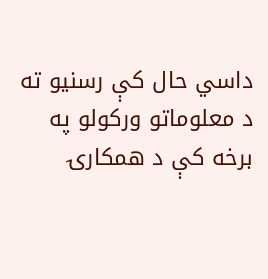داسي حال کې رسنيو ته د معلوماتو ورکولو په برخه کې د همکارۍ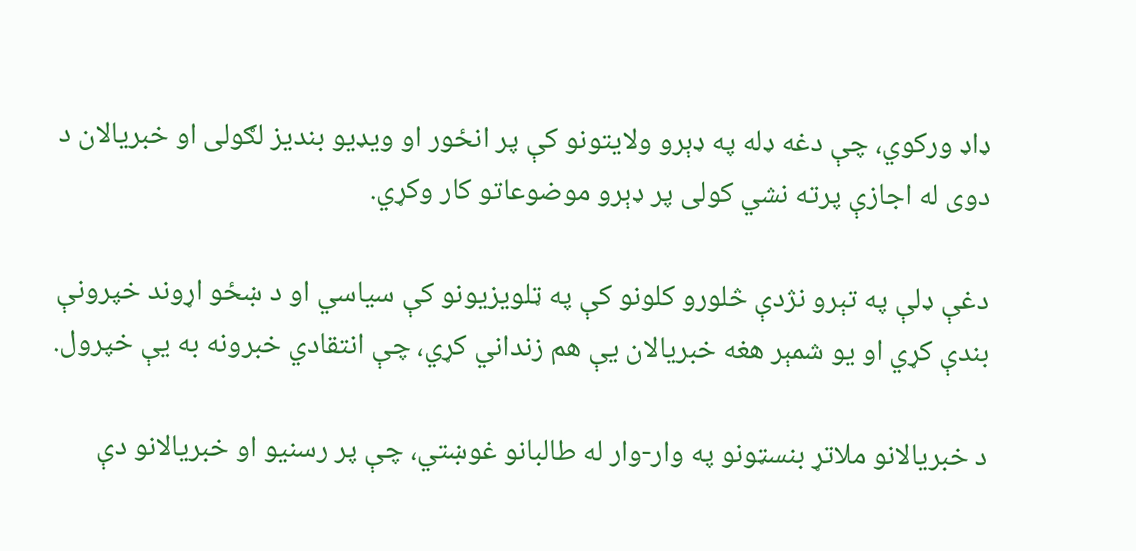ډاډ ورکوي، چې دغه ډله په ډېرو ولایتونو کې پر انځور او ويډيو بنديز لګولی او خبريالان د دوی له اجازې پرته نشي کولی پر ډېرو موضوعاتو کار وکړي.

دغې ډلې په تېرو نژدې څلورو کلونو کې په ټلویزیونو کې سیاسي او د ښځو اړوند خپرونې بندې کړي او یو شمېر هغه خبريالان یې هم زنداني کړي، چې انتقادي خبرونه به یې خپرول.

د خبريالانو ملاتړ بنسټونو په وار-وار له طالبانو غوښتي، چې پر رسنيو او خبريالانو دې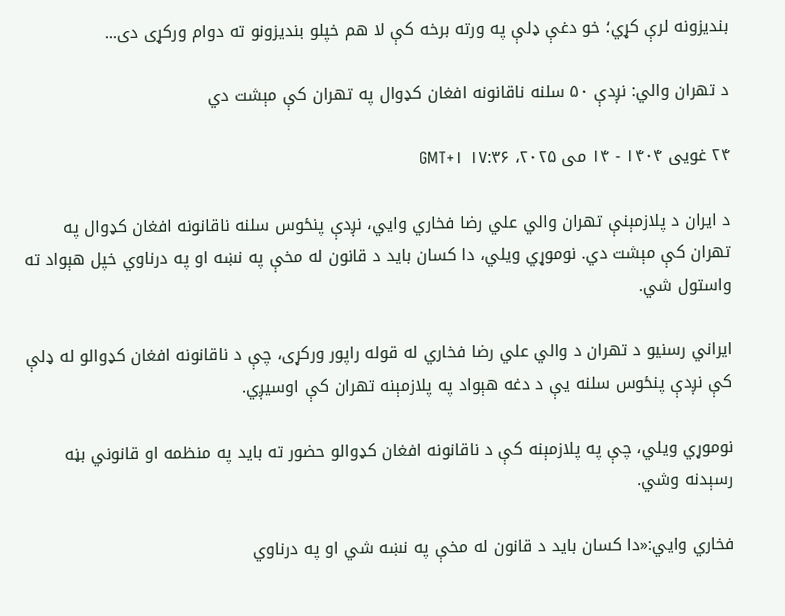بنديزونه لرې کړي؛ خو دغې ډلې په ورته برخه کې لا هم خپلو بنديزونو ته دوام ورکړی دی...

د تهران والي: نږدې ۵۰ سلنه ناقانونه افغان کډوال په تهران کې مېشت دي

۲۴ غویی ۱۴۰۴ - ۱۴ می ۲۰۲۵، ۱۷:۳۶ GMT+۱

د ایران د پلازمېنې تهران والي علي رضا فخاري وايي، نږدې پنځوس سلنه ناقانونه افغان کډوال په تهران کې مېشت دي. نوموړي ویلي، دا کسان باید د قانون له مخې په نښه او په درناوي خپل هېواد ته واستول شي.

ایراني رسنیو د تهران د والي علي رضا فخاري له قوله راپور ورکړی، چې د ناقانونه افغان کډوالو له ډلې کې نږدې پنځوس سلنه یې د دغه هېواد په پلازمېنه تهران کې اوسیږي.

نوموړي ویلي، چې په پلازمېنه کې د ناقانونه افغان کډوالو حضور ته باید په منظمه او قانوني بڼه رسېدنه وشي.

فخاري وايي:«دا کسان باید د قانون له مخې په نښه شي او په درناوي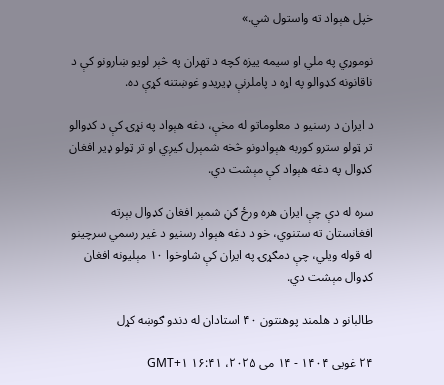خپل هېواد ته واستول شي.»

نوموړي په ملي او سیمه ییزه کچه د تهران په څېر لویو ښارونو کې د ناقانونه کډوالو په اړه د پاملرنې ډیریدو غوښتنه کړې ده.

د ایران د رسنیو د معلوماتو له مخې، دغه هېواد په نړۍ کې د کډوالو تر ټولو سترو کوربه هېوادونو څخه شمېرل کیږي او تر ټولو ډیر افغان کډوال په دغه هېواد کې مېشت دي.

سره له دې چې ایران هره ورځ ګڼ شمېر افغان کډوال بېرته افغانستان ته ستنوي، خو د دغه هېواد رسنیو د غیر رسمي سرچینو له قوله ویلي، چې دمګړۍ په ایران کې شاوخوا ۱۰ مېلیونه افغان کډوال مېشت دي.

طالبانو د هلمند پوهنتون ۴۰ استادان له دندو ګوښه کړل

۲۴ غویی ۱۴۰۴ - ۱۴ می ۲۰۲۵، ۱۶:۴۱ GMT+۱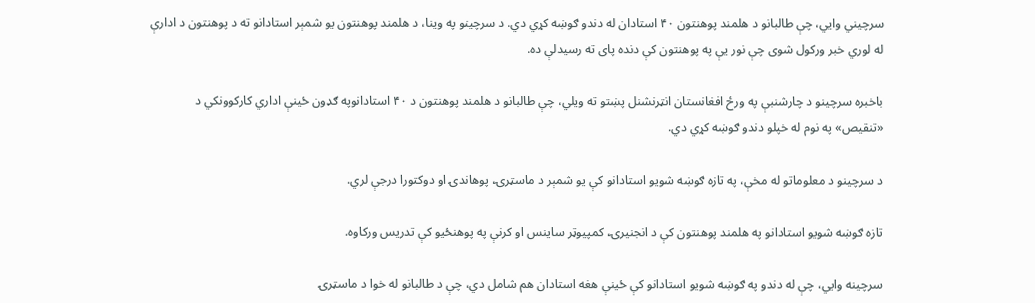سرچیني وايي، چې طالبانو د هلمند پوهنتون ۴۰ استادان له دندو ګوښه کړي دي. د سرچینو په وینا، د هلمند پوهنتون یو شمېر استادانو ته د پوهنتون د ادارې له لوري خبر ورکول شوی چې نور یې په پوهنتون کې دنده پای ته رسیدلې ده.

باخبره سرچینو د چارشنبې په ورځ افغانستان انټرنشنل پښتو ته ویلي، چې طالبانو د هلمند پوهنتون د ۴۰ استادانوپه ګډون ځینې اداري کارکوونکي د «تنقیص» په نوم له خپلو دندو ګوښه کړي دي.

د سرچینو د معلوماتو له مخې، په تازه ګوښه شویو استادانو کې یو شمېر د ماسټرۍ، پوهاندۍ او دوکتورا درجې لري.

تازه ګوښه شویو استادانو په هلمند پوهنتون کې د انجنیرۍ، کمپیوټر ساینس او کرنې په پوهنځیو کې تدریس ورکاوه.

سرچینه وايي، چې له دندو په ګوښه شویو استادانو کې ځینې هغه استادان هم شامل دي، چې د طالبانو له خوا د ماسټرۍ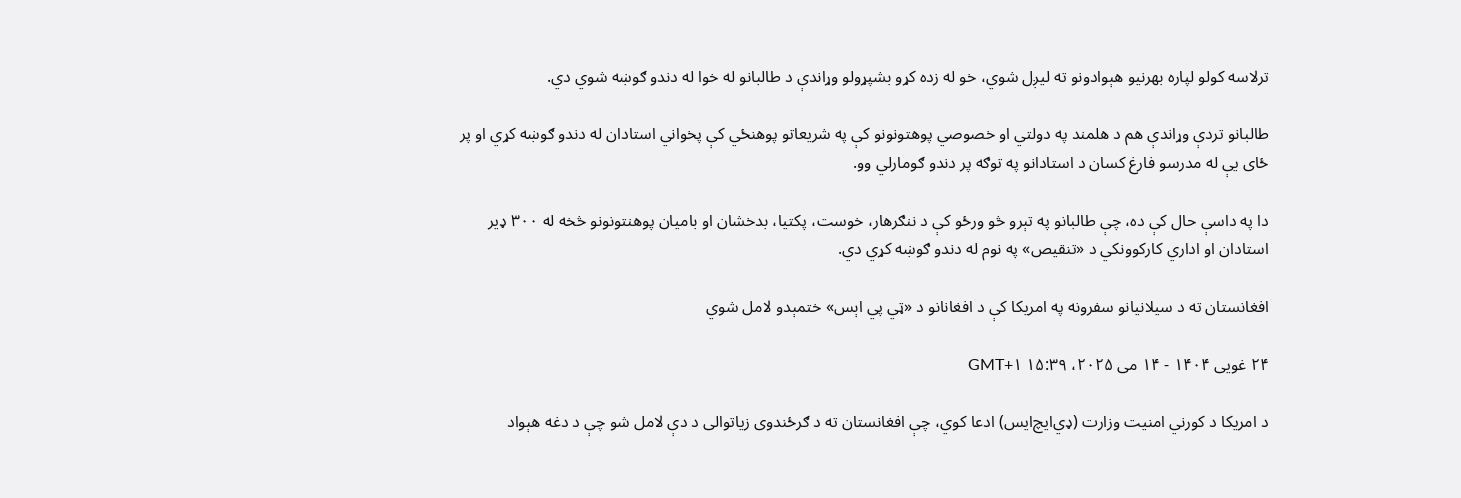ترلاسه کولو لپاره بهرنیو هېوادونو ته لیږل شوي، خو له زده کړو بشپړولو وړاندې د طالبانو له خوا له دندو ګوښه شوي دي.

طالبانو تردې وړاندې هم د هلمند په دولتي او خصوصي پوهتونونو کې په شریعاتو پوهنځي کې پخواني استادان له دندو ګوښه کړي او پر ځای یې له مدرسو فارغ کسان د استادانو په توګه پر دندو ګومارلي وو.

دا په داسې حال کې ده، چې طالبانو په تېرو څو ورځو کې د ننګرهار، خوست، پکتیا، بدخشان او بامیان پوهنتونونو څخه له ۳۰۰ ډیر استادان او اداري کارکوونکي د «تنقیص» په نوم له دندو ګوښه کړي دي.

افغانستان ته د سیلانیانو سفرونه په امریکا کې د افغانانو د «ټي پي اېس» ختمېدو لامل شوي

۲۴ غویی ۱۴۰۴ - ۱۴ می ۲۰۲۵، ۱۵:۳۹ GMT+۱

د امریکا د کورني امنیت وزارت (ډي‌ایچ‌ایس) ادعا کوي، چې افغانستان ته د ګرځندوی زیاتوالی د دې لامل شو چې د دغه هېواد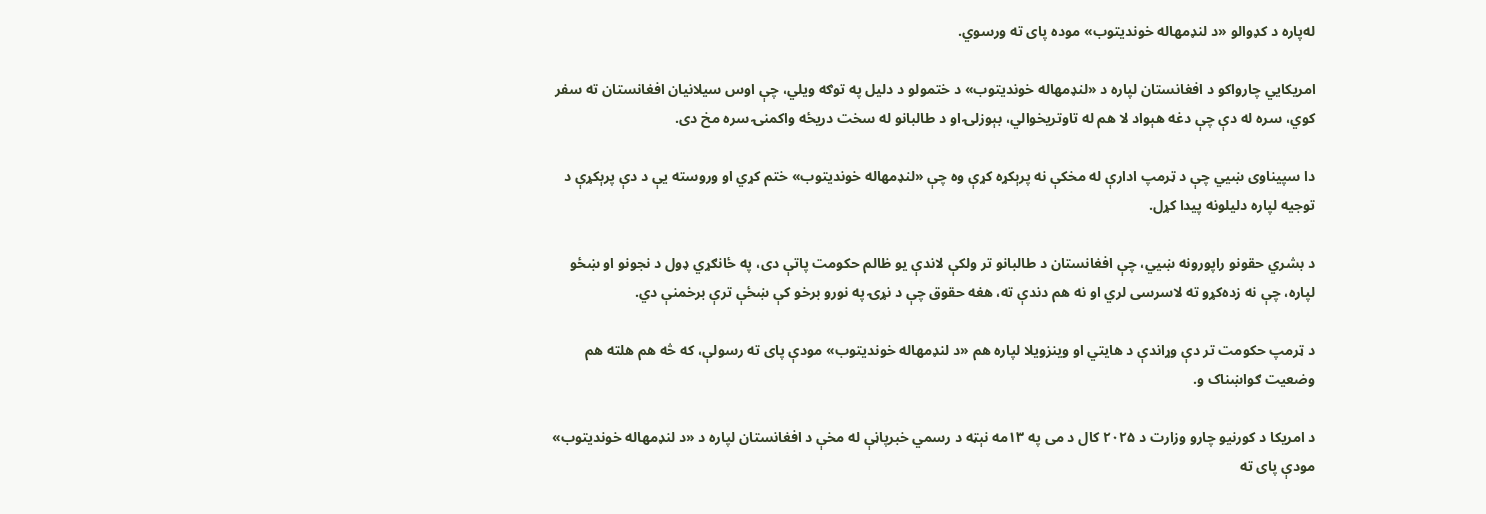له‌پاره د کډوالو «د لنډمهاله خوندیتوب» موده پای ته ورسوي.

امریکایي چارواکو د افغانستان لپاره د «لنډمهاله خوندیتوب» د ختمولو د دلیل په توګه ویلي، چې اوس سیلانیان افغانستان ته سفر کوي، سره له دې چې دغه هېواد لا هم له تاوتریخوالي، بېوزلۍ او د طالبانو له سخت دریځه واکمنۍ سره مخ دی.

دا سپیناوی ښيي چې د ټرمپ ادارې له مخکې نه پرېکړه کړې وه چې «لنډمهاله خوندیتوب» ختم کړي او وروسته یې د دې پرېکړې د توجیه لپاره دلیلونه پیدا کړل.

د بشري حقونو راپورونه ښيي، چې افغانستان د طالبانو تر ولکې لاندې یو ظالم حکومت پاتې دی، په ځانګړي ډول د نجونو او ښځو لپاره، چې نه زده‌کړو ته لاسرسی لري او نه هم دندې ته، هغه حقوق چې د نړۍ په نورو برخو کې ښځې ترې برخمنې دي.

د ټرمپ حکومت تر دې وړاندې د هايتي او وینزویلا لپاره هم «د لنډمهاله خوندیتوب» مودې پای ته رسولې، که څه هم هلته هم وضعیت ګواښناک و.

د امریکا د کورنیو چارو وزارت د ۲۰۲۵ کال د می په ۱۳مه نېټه د رسمي خبر‌پاڼې له مخې د افغانستان لپاره د «د لنډمهاله خوندیتوب» مودې پای ته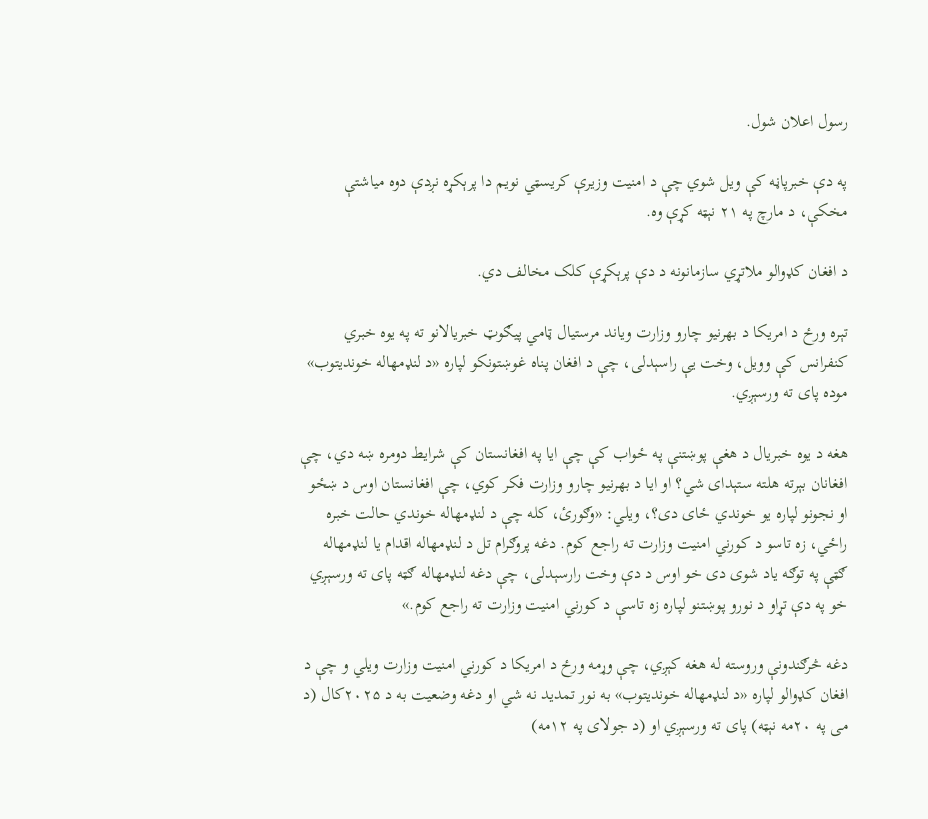رسول اعلان شول.

په دې خبرپاڼه کې ویل شوي چې د امنیت وزیرې کریسټي نویم دا پرېکړه نږدې دوه میاشتې مخکې، د مارچ په ۲۱ نېټه کړې وه.

د افغان کډوالو ملاتړي سازمانونه د دې پرېکړې کلک مخالف دي.

تېره ورځ د امریکا د بهرنیو چارو وزارت ویاند مرستیال ټامي پیګوټ خبریالانو ته په یوه خبري کنفرانس کې وویل، وخت یې راسېدلی، چې د افغان پناه غوښتونکو لپاره «د لنډمهاله خوندیتوب» موده پای ته ورسېږي.

هغه د یوه خبریال د هغې پوښتنې په ځواب کې چې ایا په افغانستان کې شرایط دومره ښه دي، چې افغانان بېرته هلته ستېدای شي؟ او ایا د بهرنیو چارو وزارت فکر کوي، چې افغانستان اوس د ښځو او نجونو لپاره یو خوندي ځای دی؟، ویلي: «وګورئ، کله چې د لنډمهاله خوندي حالت خبره راځي، زه تاسو د کورني امنیت وزارت ته راجع کوم. دغه پروګرام تل د لنډمهاله اقدام یا لنډمهاله ګټې په توګه یاد شوی دی خو اوس د دې وخت رارسېدلی، چې دغه لنډمهاله ګټه پای ته ورسېږي خو په دې تړاو د نورو پوښتنو لپاره زه تاسې د کورني امنیت وزارت ته راجع کوم.»

دغه څرګندونې وروسته له هغه کېږي، چې وړمه ورځ د امریکا د کورني امنیت وزارت ویلي و چې د افغان کډوالو لپاره «د لنډمهاله خوندیتوب» به نور تمدید نه شي او دغه وضعیت به د ۲۰۲۵کال (د می په ۲۰مه نېټه) پای ته ورسېږي او (د جولای په ۱۲مه)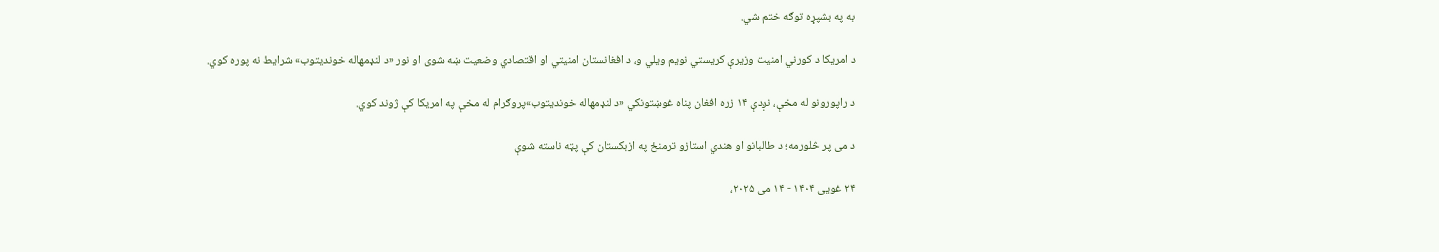به په بشپړه توګه ختم شي.

د امریکا د کورني امنیت وزیرې کریستي نویم ویلي و، د افغانستان امنیتي او اقتصادي وضعیت ښه شوی او نور «د لنډمهاله خوندیتوب» شرایط نه پوره کوي.

د راپورونو له مخې، نږدې ۱۴ زره افغان پناه غوښتونکي «د لنډمهاله خوندیتوب»پروګرام له مخې په امریکا کې ژوند کوي.

د می پر څلورمه؛ د طالبانو او هندي استازو ترمنځ په ازبکستان کې پټه ناسته شوې

۲۴ غویی ۱۴۰۴ - ۱۴ می ۲۰۲۵،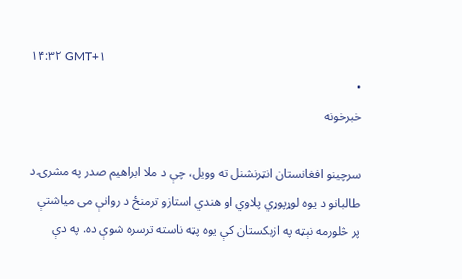۱۴:۳۲ GMT+۱
•
خبرخونه

سرچینو افغانستان انټرنشنل ته وویل، چې د ملا ابراهیم صدر په مشرۍ د طالبانو د یوه لوړپوړي پلاوي او هندي استازو ترمنځ د روانې می میاشتې پر څلورمه نېټه په ازبکستان کې یوه پټه ناسته ترسره شوې ده. په دې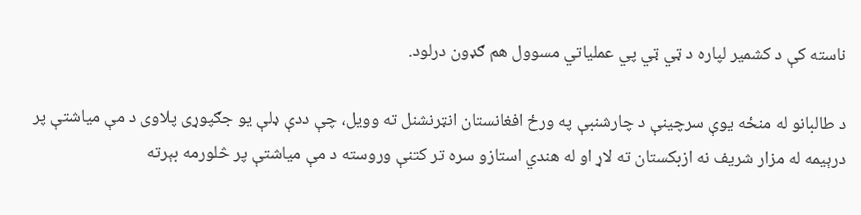ناسته کې د کشمیر لپاره د ټي ټي پي عملیاتي مسوول هم ګډون درلود.

د طالبانو له منځه یوې سرچینې د چارشنبې په ورځ افغانستان انټرنشنل ته وویل، چې ددې ډلې یو جګپوړی پلاوی د مې میاشتې پر درېیمه له مزار شریف نه ازبکستان ته لاړ او له هندي استازو سره تر کتنې وروسته د مې میاشتې پر څلورمه بېرته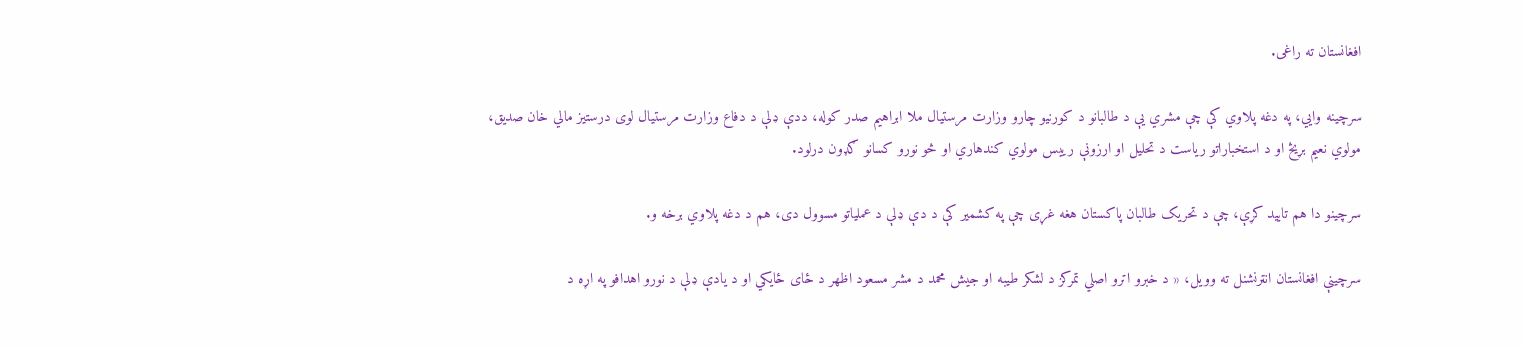افغانستان ته راغی.

سرچینه وايي، په دغه پلاوي کې چې مشري یې د طالبانو د کورنیو چارو وزارت مرستیال ملا ابراهیم صدر کوله، ددې ډلې د دفاع وزارت مرستیال لوی درستیز مالي خان صدیق، مولوي نعیم بړیڅ او د استخباراتو ریاست د تحلیل او ارزونې رییس مولوي کندهاري او څو نورو کسانو ګډون درلود.

سرچینو دا هم تایید کړې، چې د تحریک طالبان پاکستان هغه غړی چې په کشمیر کې د دې ډلې د عملیاتو مسوول دی، هم د دغه پلاوي برخه و.

سرچینې افغانستان انټرنشنل ته وویل، « د خبرو اترو اصلي تمرکز د لشکر طیبه او جیش محمد د مشر مسعود اظهر د ځای ځایکي او د یادې ډلې د نورو اهدافو په اړه د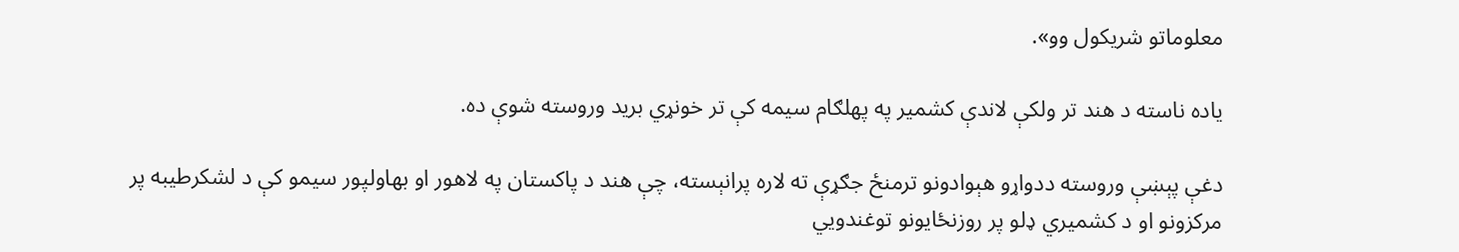معلوماتو شریکول وو».

یاده ناسته د هند تر ولکې لاندې کشمیر په پهلګام سیمه کې تر خونړي برید وروسته شوې ده.

دغې پېښې وروسته ددواړو هېوادونو ترمنځ جګړې ته لاره پرانېسته، چې هند د پاکستان په لاهور او بهاولپور سیمو کې د لشکرطیبه پر مرکزونو او د کشمیري ډلو پر روزنځایونو توغندويي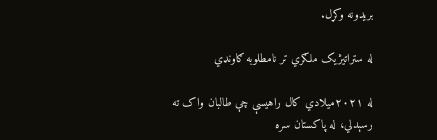بریدونه وکړل.

له ستراتیژیک ملګري تر نامطلوبه ګاونډي

له ۲۰۲۱میلادي کال راهیسې چې طالبان واک ته رسېدلي، له پاکستان سره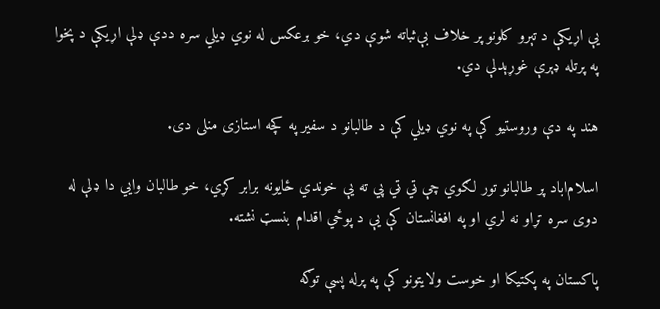یې اړیکې د تېرو کلونو پر خلاف بې‌ثباته شوې دي، خو برعکس له نوي ډیلي سره ددې ډلې اړیکې د پخوا په پرتله ډېرې غوړېدلې دي.

هند په دې وروستیو کې په نوي ډیلي کې د طالبانو د سفیر په کچه استازی منلی دی.

اسلام‌اباد پر طالبانو تور لګوي چې ټي ټي پي ته یې خوندي ځایونه برابر کړي، خو طالبان وایي دا ډلې له دوی سره تړاو نه لري او په افغانستان کې یې د پوځي اقدام بنسټ نشته.

پاکستان په پکتیکا او خوست ولایتونو کې په پرله پسې توګه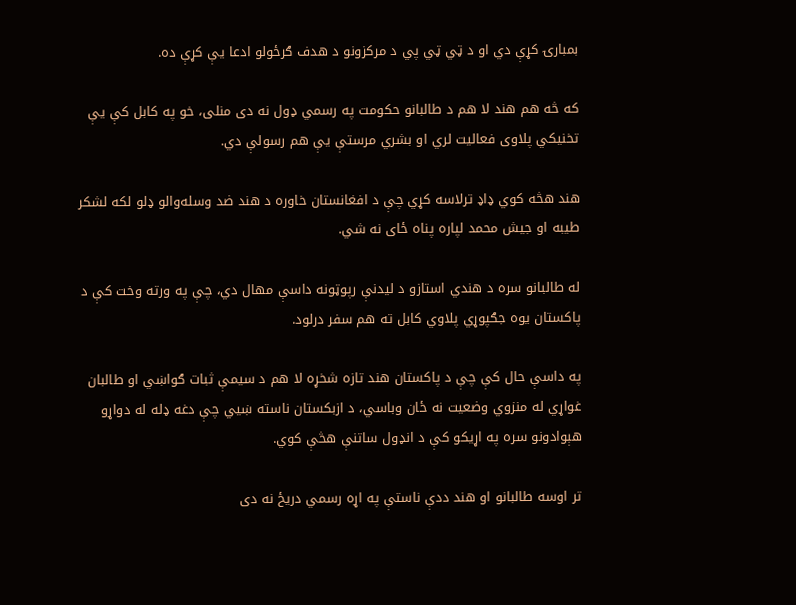بمبارۍ کړې دي او د ټي ټي پي د مرکزونو د هدف ګرځولو ادعا یې کړې ده.

که څه هم هند لا هم د طالبانو حکومت په رسمي ډول نه دی منلی، خو په کابل کې یې تخنیکي پلاوی فعالیت لري او بشري مرستې یې هم رسولې دي.

هند هڅه کوي ډاډ ترلاسه کړي چې د افغانستان خاوره د هند ضد وسله‌والو ډلو لکه لشکر طیبه او جیش محمد لپاره پناه ځای نه شي.

له طالبانو سره د هندي استازو د لیدنې رپوټونه داسې مهال دي، چې په ورته وخت کې د پاکستان یوه جګپوړي پلاوي کابل ته هم سفر درلود.

په داسې حال کې چې د پاکستان هند تازه شخړه لا هم د سیمې ثبات ګواښي او طالبان غواړي له منزوي وضعیت نه ځان وباسي، د ازبکستان ناسته ښيي چې دغه ډله له دواړو هېوادونو سره په اړیکو کې د انډول ساتنې هڅې کوي.

تر اوسه طالبانو او هند ددې ناستې په اړه رسمي دریځ نه دی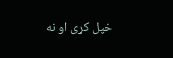خپل کړی او نه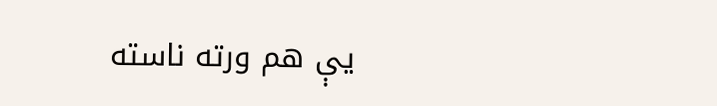یې هم ورته ناسته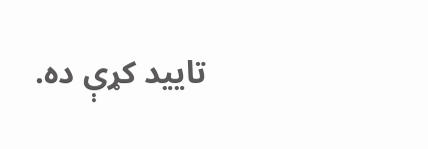تایید کړې ده.